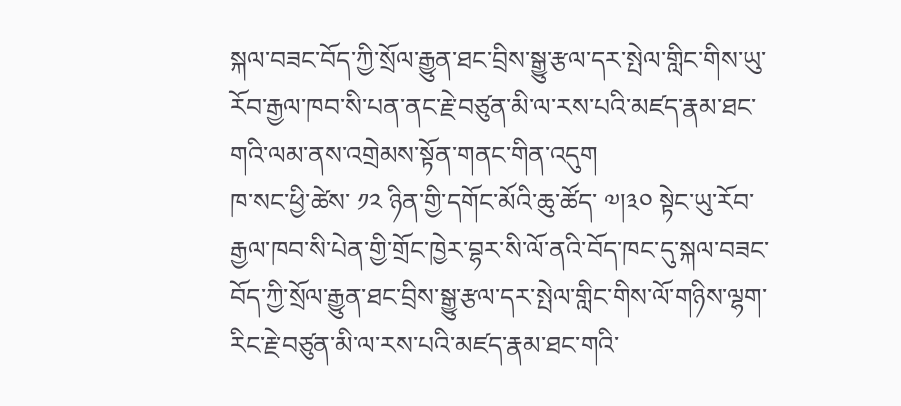སྐལ་བཟང་བོད་ཀྱི་སྲོལ་རྒྱུན་ཐང་བྲིས་སྒྱུ་རྩལ་དར་སྤེལ་གླིང་གིས་ཡུ་རོབ་རྒྱལ་ཁབ་སི་པན་ནང་རྗེ་བཙུན་མི་ལ་རས་པའི་མཛད་རྣམ་ཐང་གའི་ལམ་ནས་འགྲེམས་སྟོན་གནང་གིན་འདུག
ཁ་སང་ཕྱི་ཚེས་ ༡༢ ཉིན་གྱི་དགོང་མོའི་ཆུ་ཚོད་ ༧།༣༠ སྟེང་ཡུ་རོབ་རྒྱལ་ཁབ་སི་པེན་གྱི་གྲོང་ཁྱེར་བྷར་སི་ལོ་ནའི་བོད་ཁང་དུ་སྐལ་བཟང་བོད་ཀྱི་སྲོལ་རྒྱུན་ཐང་བྲིས་སྒྱུ་རྩལ་དར་སྤེལ་གླིང་གིས་ལོ་གཉིས་ལྷག་རིང་རྗེ་བཙུན་མི་ལ་རས་པའི་མཛད་རྣམ་ཐང་གའི་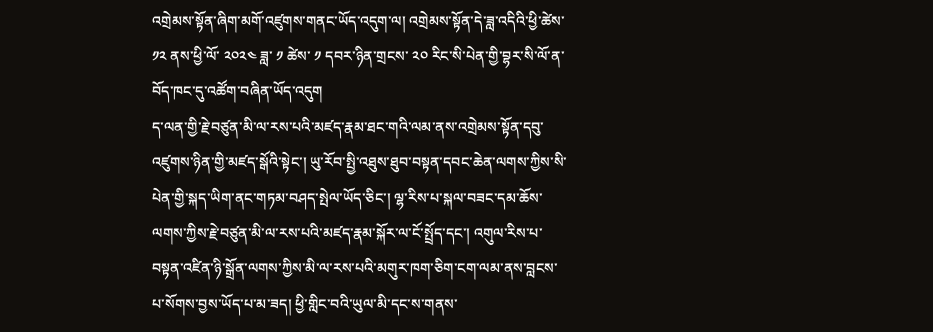འགྲེམས་སྟོན་ཞིག་མགོ་འཛུགས་གནང་ཡོད་འདུག་ལ། འགྲེམས་སྟོན་དེ་ཟླ་འདིའི་ཕྱི་ཚེས་ ༡༢ ནས་ཕྱི་ལོ་ ༢༠༢༤ ཟླ་ ༡ ཚེས་ ༡ དབར་ཉིན་གྲངས་ ༢༠ རིང་སི་པེན་གྱི་བྷར་སི་ལོ་ན་བོད་ཁང་དུ་འཚོག་བཞིན་ཡོད་འདུག
ད་ལན་གྱི་རྗེ་བཙུན་མི་ལ་རས་པའི་མཛད་རྣམ་ཐང་གའི་ལམ་ནས་འགྲེམས་སྟོན་དབུ་འཛུགས་ཉིན་གྱི་མཛད་སྒོའི་སྟེང་། ཡུ་རོབ་སྤྱི་འཐུས་ཐུབ་བསྟན་དབང་ཆེན་ལགས་ཀྱིས་སི་པེན་གྱི་སྐད་ཡིག་ནང་གཏམ་བཤད་སྤེལ་ཡོད་ཅིང་། ལྷ་རིས་པ་སྐལ་བཟང་དམ་ཆོས་ལགས་ཀྱིས་རྗེ་བཙུན་མི་ལ་རས་པའི་མཛད་རྣམ་སྐོར་ལ་ངོ་སྤྲོད་དང་། འགུལ་རིས་པ་བསྟན་འཛིན་ཉི་སྒྲོན་ལགས་ཀྱིས་མི་ལ་རས་པའི་མགུར་ཁག་ཅིག་ངག་ལམ་ནས་བླངས་པ་སོགས་བྱས་ཡོད་པ་མ་ཟད། ཕྱི་གླིང་བའི་ཡུལ་མི་དང་ས་གནས་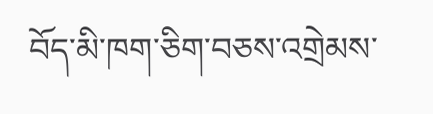བོད་མི་ཁག་ཅིག་བཅས་འགྲེམས་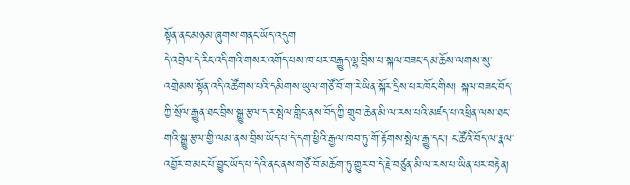སྟོན་ནང་མཉམ་ཞུགས་གནང་ཡོད་འདུག
དེ་འབྲེལ་དེ་རིང་འདི་གའི་གསར་འགོད་པས་ཁ་པར་བརྒྱུད་ལྷ་བྲིས་པ་སྐལ་བཟང་དམ་ཆོས་ལགས་སུ་འགྲེམས་སྟོན་འདི་འཚོགས་པའི་དམིགས་ཡུལ་གཙོ་བོ་ག་རེ་ཡིན་སྐོར་དྲིས་པར་ཁོང་གིས། སྐལ་བཟང་བོད་ཀྱི་སྲོལ་རྒྱུན་ཐང་བྲིས་སྒྱུ་རྩལ་དར་སྤེལ་གླིང་ནས་བོད་ཀྱི་གྲུབ་ཆེན་མི་ལ་རས་པའི་མཛད་པ་འཕྲིན་ལས་ཐང་གའི་སྒྱུ་རྩལ་གྱི་ལམ་ནས་བྲིས་ཡོད་པ་དེ་དག་ཕྱིའི་རྒྱལ་ཁབ་ཏུ་གོ་རྟོགས་སྤེལ་རྒྱུ་དང་། ང་ཚོའི་བོད་ལ་རྣལ་འབྱོར་བ་མང་པོ་བྱུང་ཡོད་པ་དེའི་ནང་ནས་གཙོ་བོ་མཆོག་ཏུ་གྱུར་བ་དེ་རྗེ་བཙུན་མི་ལ་རས་པ་ཡིན་པར་བརྟེན།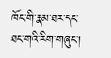ཁོང་གི་རྣམ་ཐར་དང་ཐང་གའི་རིག་གཞུང་།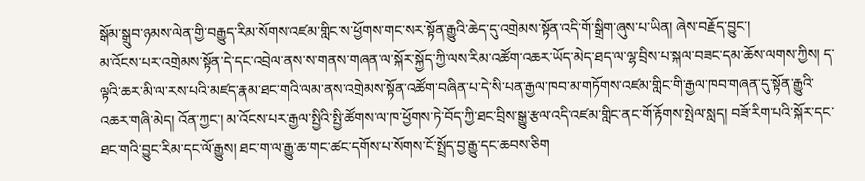སྒོམ་སྒྲུབ་ཉམས་ལེན་གྱི་བརྒྱུད་རིམ་སོགས་འཛམ་གླིང་ས་ཕྱོགས་གང་སར་སྟོན་རྒྱུའི་ཆེད་དུ་འགྲེམས་སྟོན་འདི་གོ་སྒྲིག་ཞུས་པ་ཡིན། ཞེས་བརྗོད་བྱུང་།
མ་འོངས་པར་འགྲེམས་སྟོན་དེ་དང་འབྲེལ་ནས་ས་གནས་གཞན་ལ་སྐོར་སྐྱོད་ཀྱི་ལས་རིམ་འཚོག་འཆར་ཡོད་མེད་ཐད་ལ་ལྷ་བྲིས་པ་སྐལ་བཟང་དམ་ཆོས་ལགས་ཀྱིས། ད་ལྟའི་ཆར་མི་ལ་རས་པའི་མཛད་རྣམ་ཐང་གའི་ལམ་ནས་འགྲེམས་སྟོན་འཚོག་བཞིན་པ་དེ་སི་པན་རྒྱལ་ཁབ་མ་གཏོགས་འཛམ་གླིང་གི་རྒྱལ་ཁབ་གཞན་དུ་སྟོན་རྒྱུའི་འཆར་གཞི་མེད། འོན་ཀྱང་། མ་འོངས་པར་རྒྱལ་སྤྱིའི་སྤྱི་ཚོགས་ལ་ཁ་ཕྱོགས་ཏེ་བོད་ཀྱི་ཐང་བྲིས་སྒྱུ་རྩལ་འདི་འཛམ་གླིང་ནང་གོ་རྟོགས་སྤེལ་སླད། བཟོ་རིག་པའི་སྐོར་དང་ཐང་གའི་བྱུང་རིམ་དང་ལོ་རྒྱུས། ཐང་ག་ལ་རྒྱུ་ཆ་གང་ཚང་དགོས་པ་སོགས་ངོ་སྤྲོད་བྱ་རྒྱུ་དང་ཆབས་ཅིག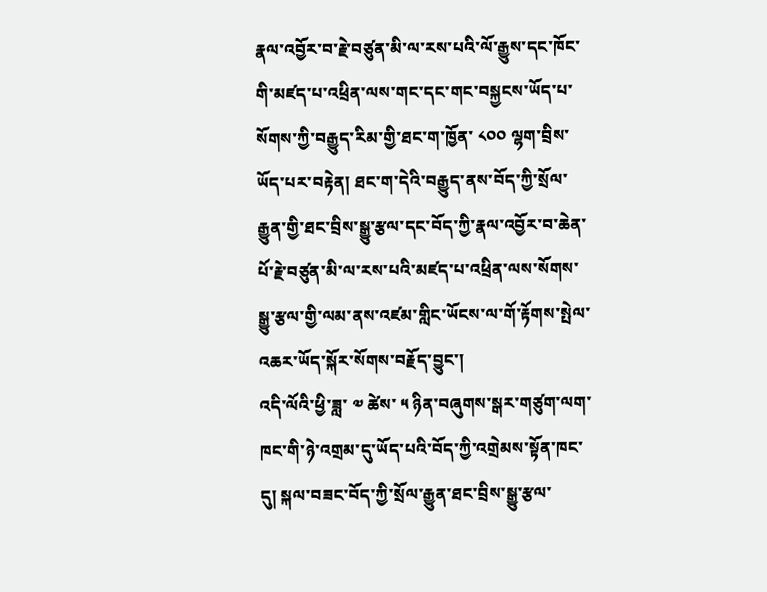རྣལ་འབྱོར་བ་རྗེ་བཙུན་མི་ལ་རས་པའི་ལོ་རྒྱུས་དང་ཁོང་གི་མཛད་པ་འཕྲིན་ལས་གང་དང་གང་བསྐྱངས་ཡོད་པ་སོགས་ཀྱི་བརྒྱུད་རིམ་གྱི་ཐང་ག་ཁྱོན་ ༨༠༠ ལྷག་བྲིས་ཡོད་པར་བརྟེན། ཐང་ག་དེའི་བརྒྱུད་ནས་བོད་ཀྱི་སྲོལ་རྒྱུན་གྱི་ཐང་བྲིས་སྒྱུ་རྩལ་དང་བོད་ཀྱི་རྣལ་འབྱོར་བ་ཆེན་པོ་རྗེ་བཙུན་མི་ལ་རས་པའི་མཛད་པ་འཕྲིན་ལས་སོགས་སྒྱུ་རྩལ་གྱི་ལམ་ནས་འཛམ་གླིང་ཡོངས་ལ་གོ་རྟོགས་སྤེལ་འཆར་ཡོད་སྐོར་སོགས་བརྗོད་བྱུང་།
འདི་ལོའི་ཕྱི་ཟླ་ ༧ ཚེས་ ༥ ཉིན་བཞུགས་སྒར་གཙུག་ལག་ཁང་གི་ཉེ་འགྲམ་དུ་ཡོད་པའི་བོད་ཀྱི་འགྲེམས་སྟོན་ཁང་དུ། སྐལ་བཟང་བོད་ཀྱི་སྲོལ་རྒྱུན་ཐང་བྲིས་སྒྱུ་རྩལ་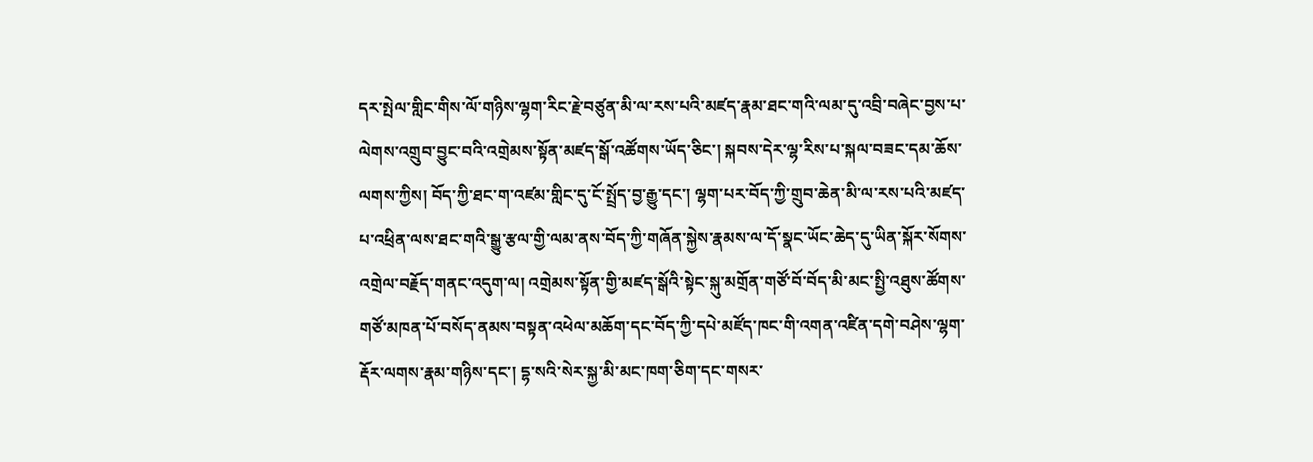དར་སྤེལ་གླིང་གིས་ལོ་གཉིས་ལྷག་རིང་རྗེ་བཙུན་མི་ལ་རས་པའི་མཛད་རྣམ་ཐང་གའི་ལམ་དུ་འབྲི་བཞེང་བྱས་པ་ལེགས་འགྲུབ་བྱུང་བའི་འགྲེམས་སྟོན་མཛད་སྒོ་འཚོགས་ཡོད་ཅིང་། སྐབས་དེར་ལྷ་རིས་པ་སྐལ་བཟང་དམ་ཆོས་ལགས་ཀྱིས། བོད་ཀྱི་ཐང་ག་འཛམ་གླིང་དུ་ངོ་སྤྲོད་བྱ་རྒྱུ་དང་། ལྷག་པར་བོད་ཀྱི་གྲུབ་ཆེན་མི་ལ་རས་པའི་མཛད་པ་འཕྲིན་ལས་ཐང་གའི་སྒྱུ་རྩལ་གྱི་ལམ་ནས་བོད་ཀྱི་གཞོན་སྐྱེས་རྣམས་ལ་དོ་སྣང་ཡོང་ཆེད་དུ་ཡིན་སྐོར་སོགས་འགྲེལ་བརྗོད་གནང་འདུག་ལ། འགྲེམས་སྟོན་གྱི་མཛད་སྒོའི་སྟེང་སྐུ་མགྲོན་གཙོ་བོ་བོད་མི་མང་སྤྱི་འཐུས་ཚོགས་གཙོ་མཁན་པོ་བསོད་ནམས་བསྟན་འཕེལ་མཆོག་དང་བོད་ཀྱི་དཔེ་མཛོད་ཁང་གི་འགན་འཛིན་དགེ་བཤེས་ལྷག་རྡོར་ལགས་རྣམ་གཉིས་དང་། དྷ་སའི་སེར་སྐྱ་མི་མང་ཁག་ཅིག་དང་གསར་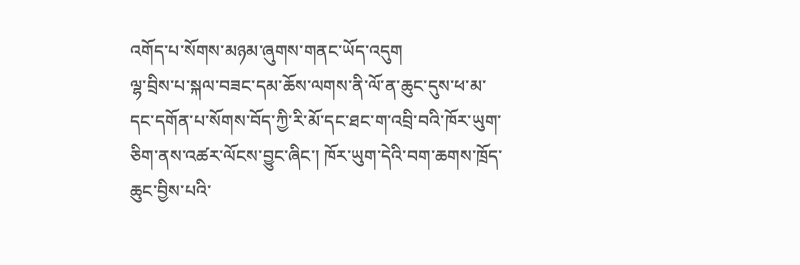འགོད་པ་སོགས་མཉམ་ཞུགས་གནང་ཡོད་འདུག
ལྷ་བྲིས་པ་སྐལ་བཟང་དམ་ཆོས་ལགས་ནི་ལོ་ན་ཆུང་དུས་ཕ་མ་དང་དགོན་པ་སོགས་བོད་ཀྱི་རི་མོ་དང་ཐང་ག་འབྲི་བའི་ཁོར་ཡུག་ཅིག་ནས་འཚར་ལོངས་བྱུང་ཞིང་། ཁོར་ཡུག་དེའི་བག་ཆགས་ཁྲོད་ཆུང་བྱིས་པའི་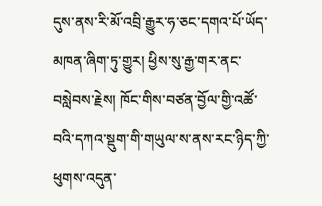དུས་ནས་རི་མོ་འབྲི་རྒྱུར་ཧ་ཅང་དགའ་པོ་ཡོད་མཁན་ཞིག་ཏུ་གྱུར། ཕྱིས་སུ་རྒྱ་གར་ནང་བསླེབས་རྗེས། ཁོང་གིས་བཙན་བྱོལ་གྱི་འཚོ་བའི་དཀའ་སྡུག་གི་གཡུལ་ས་ནས་རང་ཉིད་ཀྱི་ཕུགས་འདུན་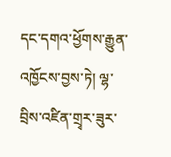དང་དགའ་ཕྱོགས་རྒྱུན་འཁྱོངས་བྱས་ཏེ། ལྷ་བྲིས་འཛིན་གྲྭར་ཟུར་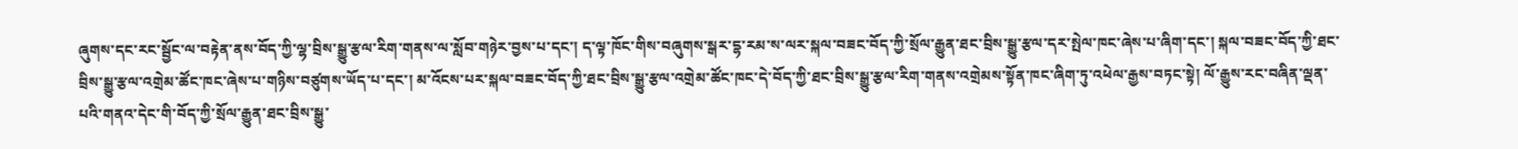ཞུགས་དང་རང་སྦྱོང་ལ་བརྟེན་ནས་བོད་ཀྱི་ལྷ་བྲིས་སྒྱུ་རྩལ་རིག་གནས་ལ་སློབ་གཉེར་བྱས་པ་དང་། ད་ལྟ་ཁོང་གིས་བཞུགས་སྒར་དྷ་རམ་ས་ལར་སྐལ་བཟང་བོད་ཀྱི་སྲོལ་རྒྱུན་ཐང་བྲིས་སྒྱུ་རྩལ་དར་སྤེལ་ཁང་ཞེས་པ་ཞིག་དང་། སྐལ་བཟང་བོད་ཀྱི་ཐང་བྲིས་སྒྱུ་རྩལ་འགྲེམ་ཚོང་ཁང་ཞེས་པ་གཉིས་བཙུགས་ཡོད་པ་དང་། མ་འོངས་པར་སྐལ་བཟང་བོད་ཀྱི་ཐང་བྲིས་སྒྱུ་རྩལ་འགྲེམ་ཚོང་ཁང་དེ་བོད་ཀྱི་ཐང་བྲིས་སྒྱུ་རྩལ་རིག་གནས་འགྲེམས་སྟོན་ཁང་ཞིག་ཏུ་འཕེལ་རྒྱས་བཏང་སྟེ། ལོ་རྒྱུས་རང་བཞིན་ལྡན་པའི་གནའ་དེང་གི་བོད་ཀྱི་སྲོལ་རྒྱུན་ཐང་བྲིས་སྒྱུ་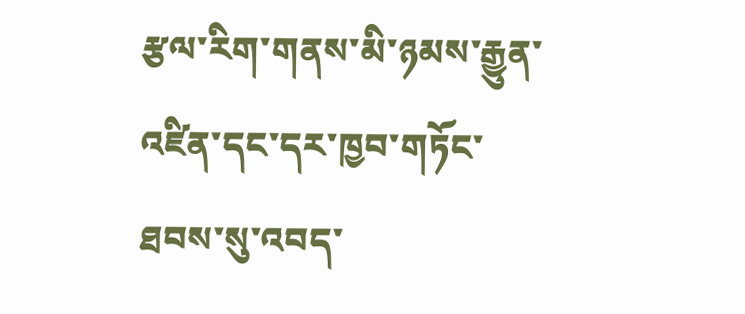རྩལ་རིག་གནས་མི་ཉམས་རྒྱུན་འཛིན་དང་དར་ཁྱབ་གཏོང་ཐབས་སུ་འབད་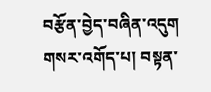བརྩོན་བྱེད་བཞིན་འདུག
གསར་འགོད་པ། བསྟན་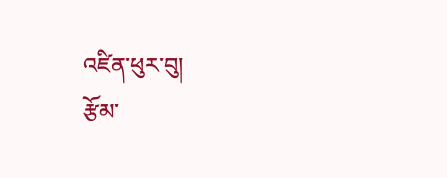འཛིན་ཕུར་བུ།
རྩོམ་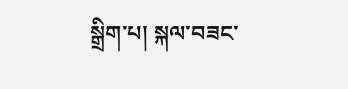སྒྲིག་པ། སྐལ་བཟང་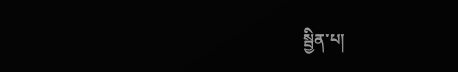སྦྱིན་པ།